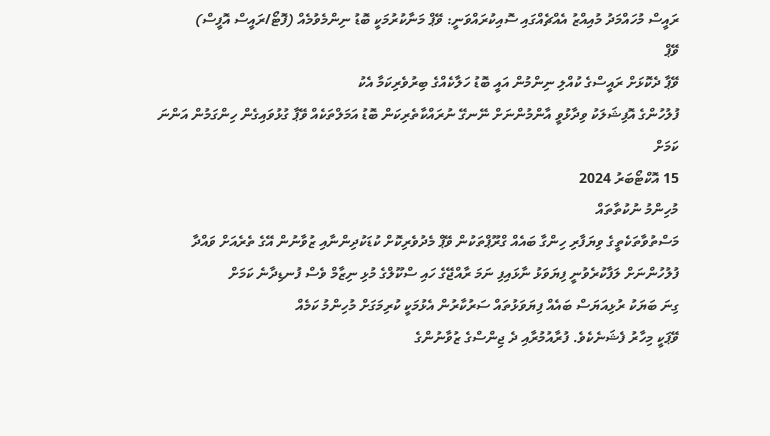ރައީސް މުހައްމަދު މުއިއްޒު އެއްޗެއްގައި ސޮއިކުރައްވަނީ: ވޭޕް މަނާކުރުމަކީ ބޮޑު ނިންމެވުމެއް (ފޮޓޯ/ރައީސް އޮފީސް)
ވޭޕް
ވޭޕާ ދެކޮޅަށް ރައީސްގެ ކުއްލި ނިންމުން އައީ ބޮޑު ހަލާކެއްގެ ބިރުވެރިކަމާ އެކު
ފުލުހުންގެ އޮފިޝަލަކު ވިދާޅުވީ އާންމުންނަށް ނޭނގޭ ނުރައްކާތެރިކަން ބޮޑު އަމަލްތަކެއް ވޭޕާ ގުޅުވައިގެން ހިންގަމުން އަންނަ ކަމަށް
15 އޮކްޓޯބަރު 2024
މުހިންމު ނުކުތާތައް
މަސްތުވާތަކެތީގެ ވިޔަފާރި ހިންގާ ބައެއް ގްރޫޕްތަކުން ވޭޕް މެދުވެރިކޮށް ކުޑަކުދިންނާއި ޒުވާނުން އޭގެ ތެރެއަށް ވައްދާ
ފުލުހުންނަށް ލަފާކުރެވުނީ ފިޔަވަޅު ނާޅައިފި ނަމަ ރާއްޖޭގެ ހައި ސްކޫލްގެ މުޅި ނިޒާމް ވެސް ފުނޑިދާނެ ކަމަށް
ގިނަ ބަޔަކު ރުޅިއަޔަސް ބައެއް ފިޔަވަޅުތައް ސަރުކާރުން އެޅުމަކީ ކުރިމަގަށް މުހިންމު ކަމެއް
ވޭޕަކީ މިހާރު ފެޝަނެކެވެ. ފުރާއުމުރާއި ދެ ޖިންސްގެ ޒުވާނުންގެ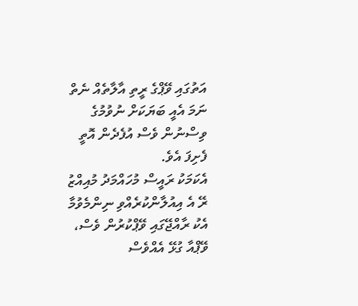އަތުގައި ވޭޕްގެ ރީތި އާލާތެއް ނެތް ނަމަ އެއީ ބަޔަކަށް ނުވުމުގެ ވިސްނުން ވެސް އުފެދެން އޮތީ ފެށިފަ އެވެ.
އެކަމަކު ރައީސް މުހައްމަދު މުއިއްޒު ރޭ އެ އިއުލާންކުރެއްވި ނިންމެވުމާ އެކު ރާއްޖޭގައި ވޭޕްކުރުން ވެސް، ވޭޕްއާ ގުޅޭ އެއްވެސް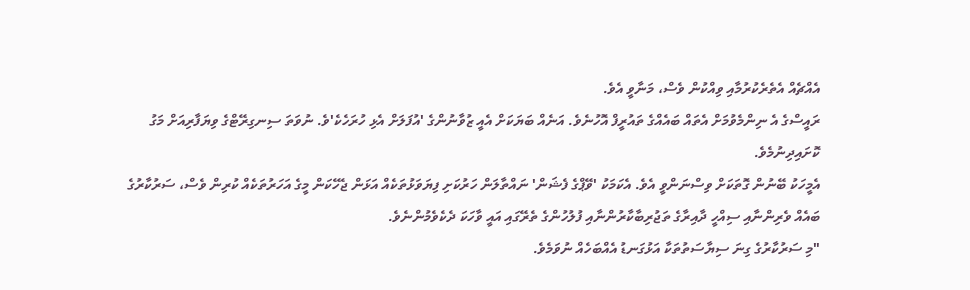އެއްޗެއް އެތެރެކުރުމާއި ވިއްކުން ވެސް، މަނާވީ އެވެ.
ރައީސްގެ އެ ނިންމެވުމަށް އެތައް ބައެއްގެ ތައުރީފް އޮހުނެވެ. އަނެއް ބަޔަކަށް އެއީ ޒުވާނުންގެ 'އުފަލަށް އެޅި ހުރަހެކެ'ވެ. ނުވަތަ ސިނގިރޭޓްގެ ވިޔަފާރިއަށް މަގު ކޮށައިދިނުމެވެ.
އެމީހަކު ބޭނުން ގޮތަކަށް ވިސްނަންވީ އެވެ. އެކަމަކު 'ވޭޕްގެ ފެޝަން' ނައްތާލަން ހަރުކަށި ފިޔަވަޅުތަކެއް އަޅަން ޖެހޭކަން މީގެ އަހަރުތަކެއް ކުރިން ވެސް، ސަރުކާރުގެ ބައެއް ވެރިންނާއި ސިއްހީ ދާއިރާގެ ތަޖުރިބާކާރުންނާއި ފުލުހުންގެ ތެރޭގައި އައީ ވާހަކަ ދެކެވެމުންނެވެ.
"މި ސަރުކާރުގެ ގިނަ ސިޔާސަތުތަކާ އަޅުގަނޑު އެއްބަހެއް ނުވަމެވެ.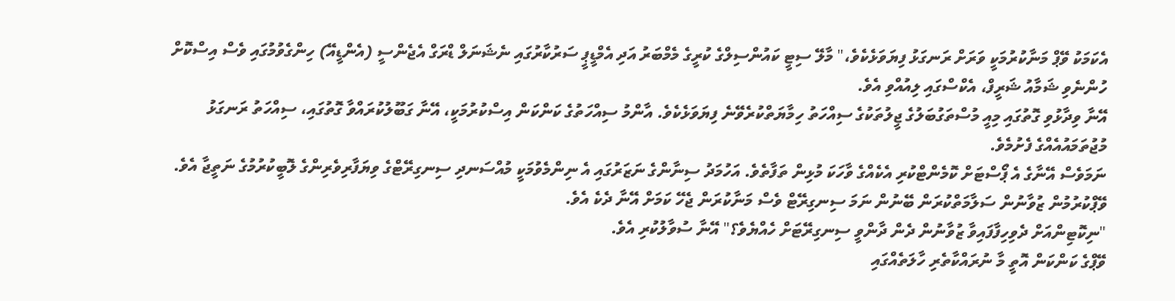އެކަމަކު ވޭޕް މަނާކުރުމަކީ ވަރަށް ރަނގަޅު ފިޔަވަޅެކެވެ،" މާލޭ ސިޓީ ކައުންސިލްގެ ކުރީގެ މެމްބަރު އަދި އެމްޑީޕީ ސަރުކާރުގައި ނެޝަނަލް ޑްރަގް އެޖެންސީ (އެންޑީއޭ) ހިންގެވުމުގައި ވެސް އިސްކޮށް ހުންނެވި ޝަމާއު ޝަރީފް، އެކްސްގައި ލިއުއްވި އެވެ.
އޭނާ ވިދާޅުވި ގޮތުގައި މިއީ މުސްތަގުބަލުގެ ޖީލުތަކުގެ ސިއްހަތު ހިމާޔަތްކުރެވޭނެ ފިޔަވަޅެކެވެ. އާންމު ސިއްހަތުގެ ކަންކަން އިސްކުރުމަކީ، އޭނާ ގަބޫލުކުރައްވާ ގޮތުގައި، ސިއްހަތު ރަނގަޅު މުޖުތަމައުއެއްގެ ފެށުމެވެ.
ނަމަވެސް އޭނާގެ އެ ޕޯސްޓަށް ކޮމެންޓްކުރި އެކެއްގެ ވާހަކަ މުޅިން ތަފާތެވެ. އަހުމަދު ސިނާންގެ ނަޒަރުގައި އެ ނިންމެވުމަކީ މުއްސަނދި ސިނގިރޭޓްގެ ވިޔަފާރިވެރިންގެ ލޮބީކުރުމުގެ ނަތީޖާ އެވެ. ވޭޕްކުރުމުން ޒުވާނުން ސަލާމަތްކުރަން ބޭނުން ނަމަ ސިނގިރޭޓް ވެސް މަނާކުރަން ޖެހޭ ކަމަށް އޭނާ ދެކެ އެވެ.
"ނިކޮޓިންއަށް ދެވިހިފާފައިވާ ޒުވާނުން ދެން ދާންވީ ސިނގިރޭޓަށް ހެއްޔެވެ؟" އޭނާ ސުވާލުކުރި އެވެ.
ވޭޕްގެ ކަންކަން އޮތީ މާ ނުރައްކާތެރި ހާލަތެއްގައި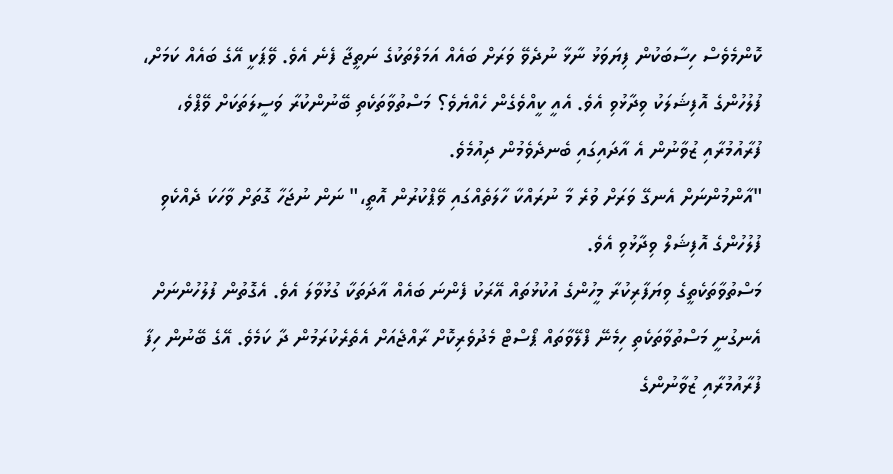ކޮންމެވެސް ހިސާބަކުން ފިޔަވަޅު ނާޅާ ނުދެވޭ ވަރަށް ބައެއް އަމަލްތަކުގެ ނަތީޖާ ފެނެ އެވެ. ވޭޕަކީ އޭގެ ބައެއް ކަމަށް، ފުލުހުންގެ އޮފިޝަލަކު ވިދާޅުވި އެވެ. އެއީ ކީއްވެގެން ހެއްޔެވެ؟ މަސްތުވާތަކެތި ބޭނުންކުރާ ވަސީލަތަކަށް ވޭޕްވެ، ފުރާއުމުރާއި ޒުވާނުން އެ އާދައިގައި ބެނދެވެމުން ދިއުމެވެ.
"އާންމުންނަށް އެނގޭ ވަރަށް ވުރެ މާ ނުރައްކާ ހާލަތެއްގައި ވޭޕްކުރުން އޮތީ،" ނަން ނުޖަހާ ގޮތަށް ވާހަކަ ދެއްކެވި ފުލުހުންގެ އޮފިޝަލް ވިދާޅުވި އެވެ.
މަސްތުވާތަކެތީގެ ވިޔަފާރިކުރާ މީހުންގެ އުކުޅުތައް އޭރަކު ފެންނަ ބައެއް އާދަތަކާ ގުޅުވާލަ އެވެ. އެގޮތުން ފުލުހުންނަށް އެނގުނީ މަސްތުވާތަކެތި ހިމެނޭ ފްލޭވާތައް ޕޯސްޓް މެދުވެރިކޮށް ރާއްޖެއަށް އެތެރެކުރަމުން ދާ ކަމެވެ. އޭގެ ބޭނުން ހިފާ ފުރާއުމުރާއި ޒުވާނުންގެ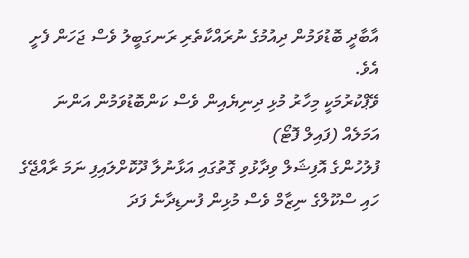އާބާދީ ބޮޑުވަމުން ދިއުމުގެ ނުރައްކާތެރި ރަނގަބީލު ވެސް ޖަހަން ފެށީ އެވެ.
ވޭޕްކުރުމަކީ މިހާރު މުޅި ދިނިޔެއިން ވެސް ކަންބޮޑުވަމުން އަންނަ އަމަލެއް (ފައިލް ފޮޓޯ)
ފުލުހުންގެ އޮފިޝަލް ވިދާޅުވި ގޮތުގައި އަޅާނުލާ ދޫކޮށްލައިފި ނަމަ ރާއްޖޭގެ ހައި ސްކޫލްގެ ނިޒާމް ވެސް މުޅިން ފުނޑިދާނެ ފަދަ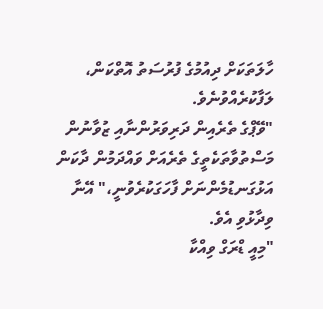ހާލަތަކަށް ދިއުމުގެ ފުރުސަތު އޮތްކަން، ލަފާކުރެއްވުނެވެ.
"ވޭޕްގެ ތެރެއިން ދަރިވަރުންނާއި ޒުވާނުން މަސްތުވާތަކެތީގެ ތެރެއަށް ވައްދަމުން ދާކަން އަޅުގަނޑުމެންނަށް ފާހަގަކުރެވުނީ،" އޭނާ ވިދާޅުވި އެވެ.
"މިއީ ޑްރަގް ވިއްކާ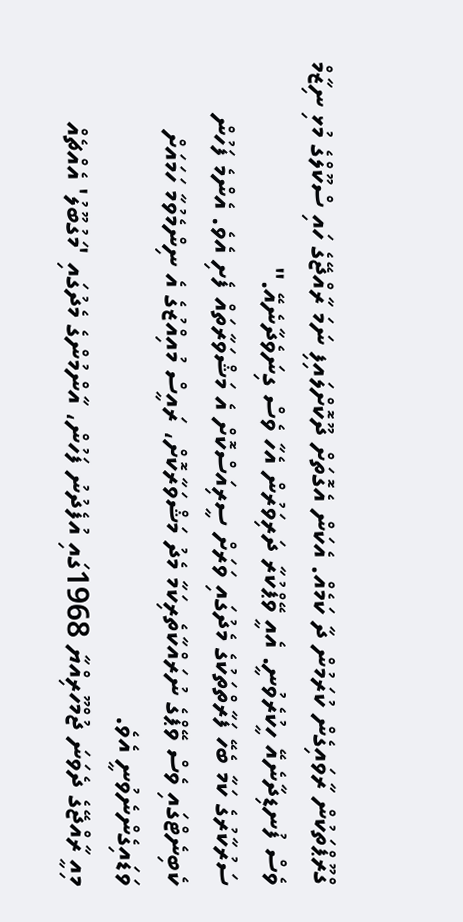ގްރޫޕްތަކުން ރާވައިގެން ކުރަމުން ދާ ކަމެއް. އެކަން އެގޮތަށް ދޫކޮށްލައިފި ނަމަ ރާއްޖޭގެ ހައި ސްކޫލްގެ މުޅި ނިޒާމް ވެސް ފުނޑިދާނެއޭ ހީކުރެވުނީ. އެއީ ވޭޕްކުރާ ދަރިވަރުން އެހާ ވެސް ގިނަވެދާނެއޭ."
ސަރުކާރުގެ ކަމާ ބެހޭ ފަރާތްތަކުގެ މެދުގައި ވަރަށް ސީރިއަސްކޮށް އެ މަޝްވަރާތައް ފެށި އެވެ. އެންމެ ފަހުން ކެބިނެޓްގައި ވެސް ވޭޕްގެ ނުރައްކާތެރިކަމާ މެދު މަޝްވަރާކޮށް، ރައީސް މުއިއްޒުގެ އެ ނިންމެވުމާ ހަމައަށް ވަޑައިގެންނެވުނީ އެވެ.
މިއީ ރާއްޖޭގެ ދެވަނަ ޖުމްހޫރިއްޔާ 1968ގައި އުފެދުނު ފަހުން، އާންމުންގެ މެދުގައި 'މަގުބޫލު' އެއްޗެއް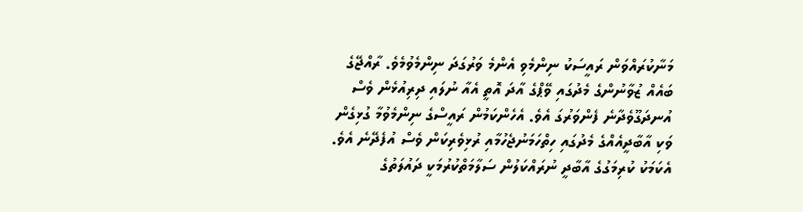މަނާކުރައްވަން ރައީސަކު ނިންމެވި އެންމެ ވަރުގަދަ ނިންމެވުމެވެ. ރާއްޖޭގެ ބައެއް ޒުވާނުންގެ މެދުގައި ވޭޕްގެ އާދަ އޮތީ އެއާ ނުލައި ދިރިއުޅެން ވެސް އުނދަގޫވެދާނެ ފެންވަރުގަ އެވެ. އެހެންކަމުން ރައީސްގެ ނިންމެވުމާ ގުޅިގެން ވަކި އާބާދީއެއްގެ މެދުގައި ހިތްހަމަނުޖެހުމާއި ރުޅިވެރިކަން ވެސް އުފެދޭނެ އެވެ.
އެކަމަކު ކުރިމަގުގެ އާބާދީ ނުރައްކަލުން ސަލާމަތްކުރުމަކީ ދައުލަތުގެ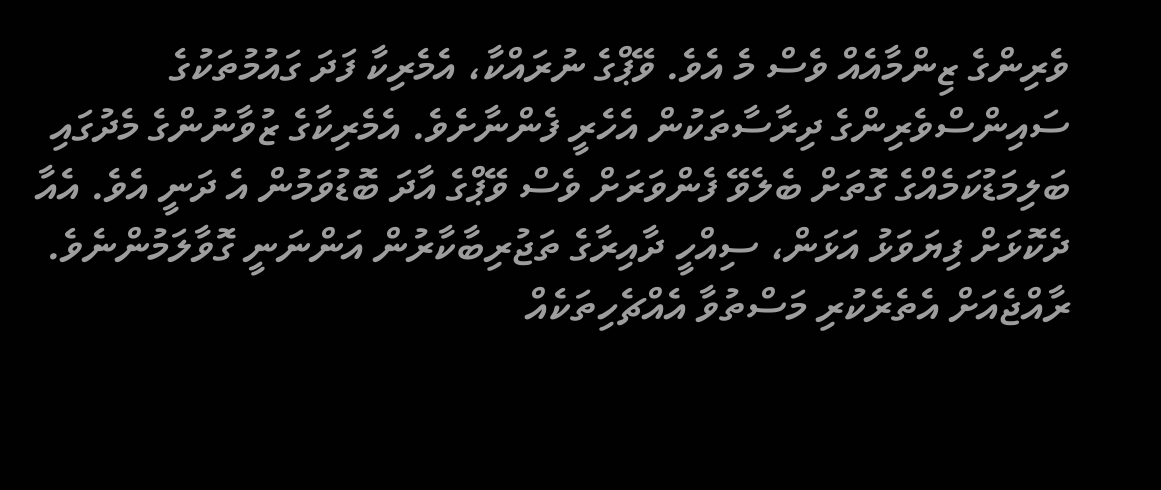ވެރިންގެ ޒިންމާއެއް ވެސް މެ އެވެ. ވޭޕްގެ ނުރައްކާ، އެމެރިކާ ފަދަ ގައުމުތަކުގެ ސައިންސްވެރިންގެ ދިރާސާތަކުން އެހެރީ ފެންނާށެވެ. އެމެރިކާގެ ޒުވާނުންގެ މެދުގައި ބަލިމަޑުކަމެއްގެ ގޮތަށް ބެލެވޭ ފެންވަރަށް ވެސް ވޭޕްގެ އާދަ ބޮޑުވަމުން އެ ދަނީ އެވެ. އެއާ ދެކޮޅަށް ފިޔަވަޅު އަޅަން، ސިއްހީ ދާއިރާގެ ތަޖުރިބާކާރުން އަންނަނީ ގޮވާލަމުންނެވެ.
ރާއްޖެއަށް އެތެރެކުރި މަސްތުވާ އެއްޗެހިތަކެއް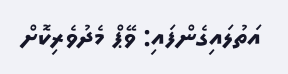އަތުލައިގެންފައި: ވޭޕް މެދުވެރިކޮށް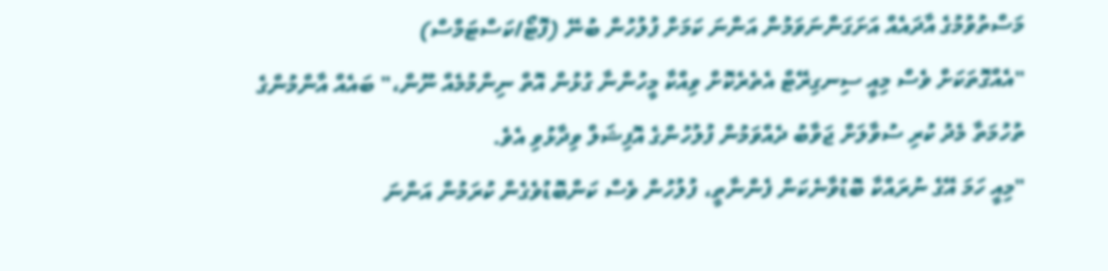މަސްތުވުމުގެ އާދައެއް އަށަގަންނަވަމުން އަންނަ ކަމަށް ފުލުހުން ބުނޭ (ފޮޓޯ/ކަސްޓަމްސް)
"އެއްގޮތަކަށް ވެސް މިއީ ސިނގިރޭޓް އެތެރެކޮށް ވިއްކާ މީހުންނާ ގުޅުން އޮތް ނިންމުމެއް ނޫން،" ބައެއް އާންމުންގެ ތުހުމަތާ މެދު ކުރި ސުވާލަށް ޖަވާބު ދެއްވަމުން ފުލުހުންގެ އޮފިޝަލް ވިދާޅުވި އެވެ.
"މިއީ ހަމަ އޭގެ ނުރައްކާ ބޮޑުވާނެކަން ފެންނާތީ، ފުލުހުން ވެސް ކަންބޮޑުވެގެން ކުރަމުން އަންނަ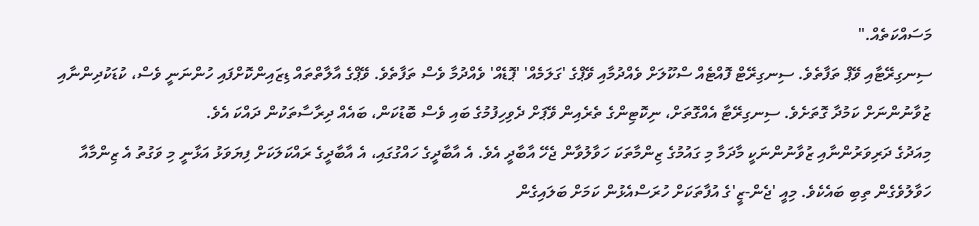މަސައްކަތެއް."
ސިނގިރޭޓާއި ވޭޕް ތަފާތެވެ. ސިނގިރޭޓް ފޮއްޓެއް ސްކޫލަށް ވެއްދުމާއި ވޭޕްގެ 'ގަލަމެއް' 'ޕޮޑެއް' ވެއްދުމާ ވެސް ތަފާތެވެ. ވޭޕްގެ އާލާތްތައް ޑިޒައިންކޮށްފައި ހުންނަނީ ވެސް، ކުޑަކުދިންނާއި ޒުވާނުންނަށް ކަމުދާ ގޮތަށެވެ. ސިނގިރޭޓާ އެއްގޮތަށް، ނިކޮޓިންގެ ތެރެއިން ވޭޕަށް ދެވިހިފުމުގެ ބައި ވެސް ބޮޑުކަން، ބައެއް ދިރާސާތަކުން ދައްކަ އެވެ.
މިއަދުގެ ދަރިވަރުންނާއި ޒުވާނުންނަކީ މާދަމާ މި ގައުމުގެ ޒިންމާތަކަ ހަވާލުވާން ޖެހޭ އާބާދީ އެވެ. އެ އާބާދީގެ ހައްގުގައި، އެ އާބާދީގެ ރައްކަލަކަށް ފިޔަވަޅު އަޅާނީ މި ވަގުތު އެ ޒިންމާއާ ހަވާލުވެގެން ތިބި ބައެކެވެ. މިއީ 'ޖެން-ޒީ'ގެ އުފާތަކަށް ހުރަސްއެޅުން ކަމަށް ބަލައިގެން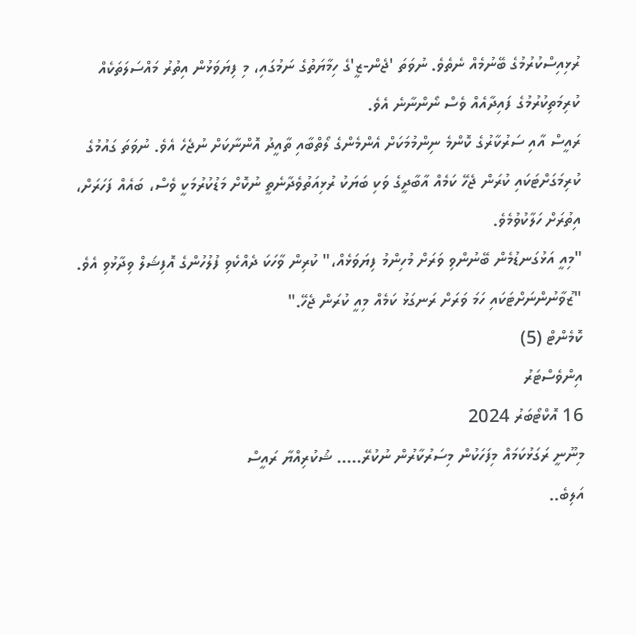ރުޅިއިސްކުރުމުގެ ބޭނުމެއް ނެތެވެ. ނުވަތަ 'ޖެން-ޒީ'ގެ ހިމާޔަތުގެ ނަމުގައި، މި ފިޔަވަޅުން އިތުރު މައްސަލަތަކެއް ކުރިމަތިކުރުމުގެ ފައިދާއެއް ވެސް ނޯންނާނެ އެވެ.
ރައީސް އާއި ސަރުކާރުގެ ކޮންމެ ނިންމުމަކަށް އެންމެންގެ ލޯތްބާއި ތާއީދު އޮންނާކަށް ނުޖެހެ އެވެ. ނުވަތަ ގައުމުގެ ކުރިމަގަށްޓަކައި ކުރަން ޖެހޭ ކަމެއް އާބާދީގެ ވަކި ބަޔަކު ރުޅިއަތުވެދާނެތީ ނުކޮށް މަޑުކުރުމަކީ ވެސް، ބައެއް ފަހަރަށް، އިތުރަށް ހަލާކުވުމެވެ.
"މިއީ އަޅުގަނޑުމެން ބޭނުންވި ވަރަށް މުހިންމު ފިޔަވަޅެއް،" ކުރިން ވާހަކަ ދެއްކެވި ފުލުހުންގެ އޮފިޝަލް ވިދާޅުވި އެވެ.
"ޒުވާނުންނަށްޓަކައި ހަމަ ވަރަށް ރަނގަޅު ކަމެއް މިއީ ކުރަން ޖެހޭ."
ކޮމެންޓް (5)
އިންވެސްޓަރު
16 އޮކްޓޯބަރު 2024
މިނޫނީ ރަގަޅުކަމައް މިފަހަކުން މިސަރުކާރުން ނުކުރޭ..... ޝުކުރިއްޔާ ރައީސް
އަލިބެ..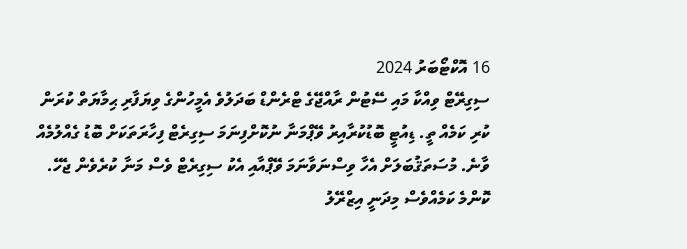16 އޮކްޓޯބަރު 2024
ސިގިރޭޓް ވިއްކާ މައި ސޭޓުން ރާއްޖޭގެ ޓްރެންޑް ބަދަލުވެ އެމީހުންގެ ވިޔަފާރި ޙިމާޔަތް ކުރަން ކުރި ކަމެއް ތީ. ޑިއުޓީ ބޮޑުކުރާއިރު ވޭޕްމަނާ ނުކޮށްފިނަމަ ސިގިރެޓް ފިހާރަތަކަށް ބޮޑު ގެއްލުމެއް ވާނެ. މުސަތަޤުބަލަށް އެހާ ވިސްނަވާނަމަ ވޭޕްއާއި އެކު ސިގިރެޓް ވެސް މަނާ ކުރެވެން ޖެހޭ. ކޮންމެ ކަމެއްވެސް މިދަނީ އިޒްރޭލު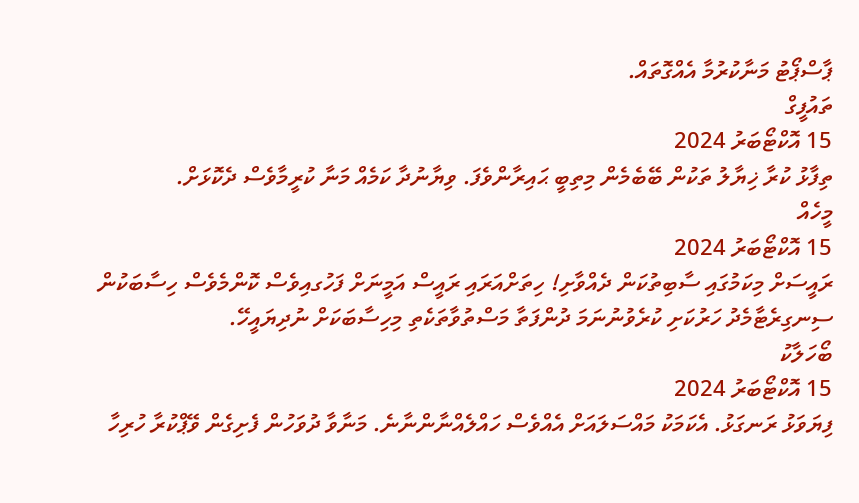ޕާސްޕޯޓު މަނާކުރުމާ އެއްގޮތައް.
ތައުފީގް
15 އޮކްޓޯބަރު 2024
ތިފާޅު ކުރާ ޚިޔާލު ތަކުން ބޭބެމެން މިތިބީ ޙައިރާންވެފަ. ވިޔާނުދާ ކަމެއް މަނާ ކުރީމާވެސް ދެކޮޅަށް.
މީހެއް
15 އޮކްޓޯބަރު 2024
ރައީސަށް މިކަމުގައި ސާބިތުކަން ދެއްވާށި! ހިތަށްއަރައި ރައީސް އަމީނަށް ފަހުގއިވެސް ކޮންމެވެސް ހިސާބަކުން ސިނގިރެޓާމެދު ހަރުކަށި ކުރެވުނުނަމަ ދުންފަތާ މަސްތުވާތަކެތި މިހިސާބަކަށް ނުދިޔައީހޭ.
ބޯހަލާކު
15 އޮކްޓޯބަރު 2024
ފިޔަވަޅު ރަނގަޅު. އެކަމަކު މައްސަލައަށް އެއްވެސް ހައްލެއްނާންނާނެ. މަނާވާ ދުވަހުން ފެށިގެން ވޭޕްކުރާ ހުރިހާ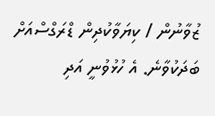ޒުވާނުން / ކިޔަވާކުދިން ޑްރަގްސްއަށް ބަދަކުވާނެ. އެ ހުޅުވުނީ އަދި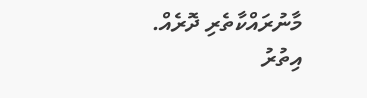މާނުރައްކާތެރި ދޮރެއް.
އިތުރު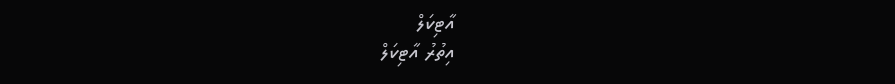އާޓިކަލް
އިތުރު އާޓިކަލް